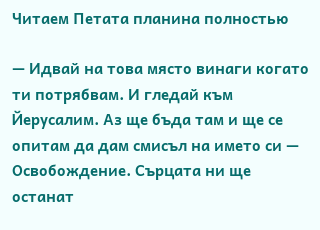Читаем Петата планина полностью

— Идвай на това място винаги когато ти потрябвам. И гледай към Йерусалим. Аз ще бъда там и ще се опитам да дам смисъл на името си — Освобождение. Сърцата ни ще останат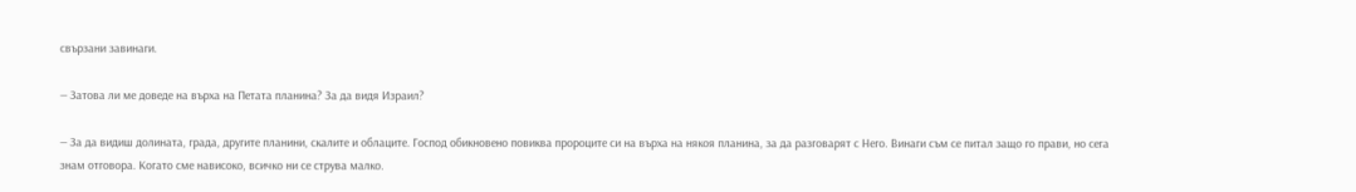свързани завинаги.

— Затова ли ме доведе на върха на Петата планина? За да видя Израил?

— За да видиш долината, града, другите планини, скалите и облаците. Господ обикновено повиква пророците си на върха на някоя планина, за да разговарят с Него. Винаги съм се питал защо го прави, но сега знам отговора. Когато сме нависоко, всичко ни се струва малко.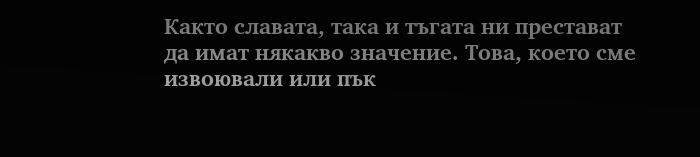Както славата, така и тъгата ни престават да имат някакво значение. Това, което сме извоювали или пък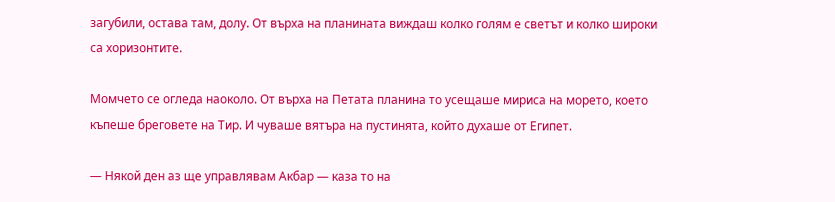загубили, остава там, долу. От върха на планината виждаш колко голям е светът и колко широки са хоризонтите.

Момчето се огледа наоколо. От върха на Петата планина то усещаше мириса на морето, което къпеше бреговете на Тир. И чуваше вятъра на пустинята, който духаше от Египет.

— Някой ден аз ще управлявам Акбар — каза то на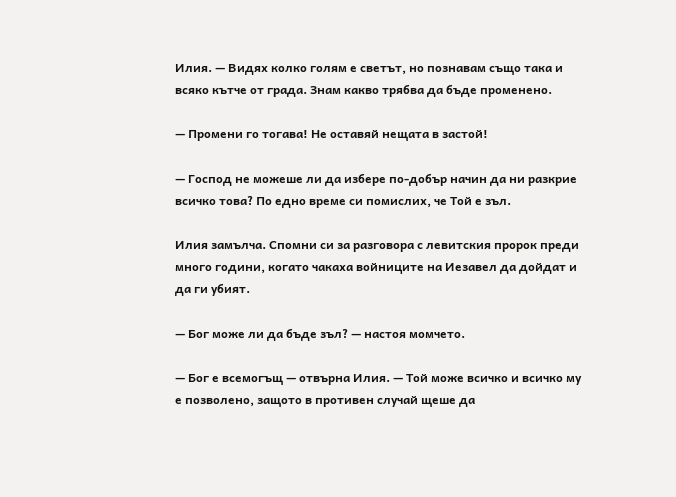Илия. — Видях колко голям е светът, но познавам също така и всяко кътче от града. Знам какво трябва да бъде променено.

— Промени го тогава! Не оставяй нещата в застой!

— Господ не можеше ли да избере по-добър начин да ни разкрие всичко това? По едно време си помислих, че Той е зъл.

Илия замълча. Спомни си за разговора с левитския пророк преди много години, когато чакаха войниците на Иезавел да дойдат и да ги убият.

— Бог може ли да бъде зъл? — настоя момчето.

— Бог е всемогъщ — отвърна Илия. — Той може всичко и всичко му е позволено, защото в противен случай щеше да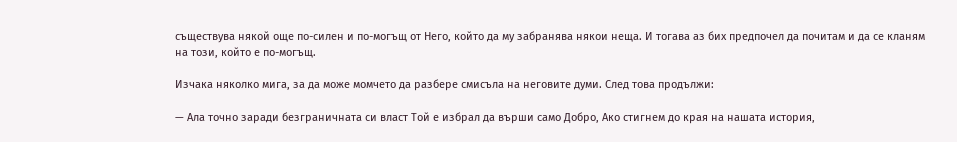съществува някой още по-силен и по-могъщ от Него, който да му забранява някои неща. И тогава аз бих предпочел да почитам и да се кланям на този, който е по-могъщ.

Изчака няколко мига, за да може момчето да разбере смисъла на неговите думи. След това продължи:

— Ала точно заради безграничната си власт Той е избрал да върши само Добро, Ако стигнем до края на нашата история,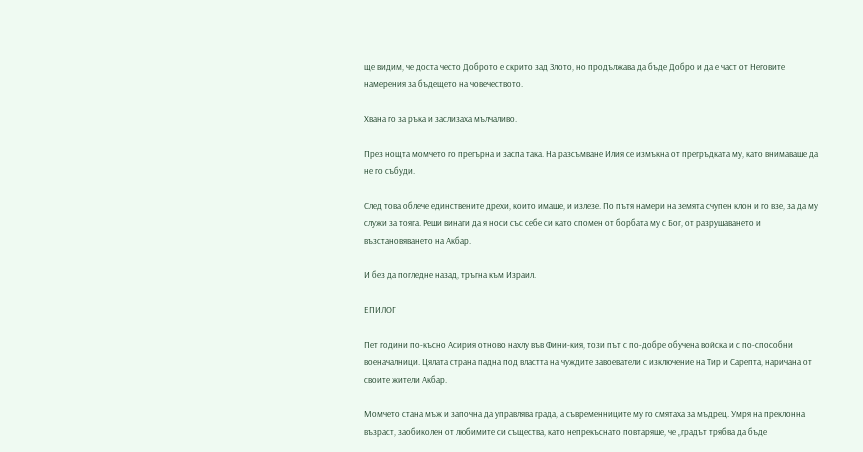ще видим, че доста често Доброто е скрито зад Злото, но продължава да бъде Добро и да е част от Неговите намерения за бъдещето на човечеството.

Хвана го за ръка и заслизаха мълчаливо.

През нощта момчето го прегърна и заспа така. На разсъмване Илия се измъкна от прегръдката му, като внимаваше да не го събуди.

След това облече единствените дрехи, които имаше, и излезе. По пътя намери на земята счупен клон и го взе, за да му служи за тояга. Реши винаги да я носи със себе си като спомен от борбата му с Бог, от разрушаването и възстановяването на Акбар.

И без да погледне назад, тръгна към Израил.

ЕПИЛОГ

Пет години по-късно Асирия отново нахлу във Фини-кия, този път с по-добре обучена войска и с по-способни военачалници. Цялата страна падна под властта на чуждите завоеватели с изключение на Тир и Сарепта, наричана от своите жители Акбар.

Момчето стана мъж и започна да управлява града, а съвременниците му го смятаха за мъдрец. Умря на преклонна възраст, заобиколен от любимите си същества, като непрекъснато повтаряше, че „градът трябва да бъде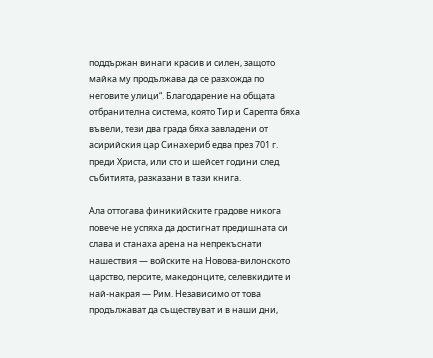поддържан винаги красив и силен, защото майка му продължава да се разхожда по неговите улици“. Благодарение на общата отбранителна система, която Тир и Сарепта бяха въвели, тези два града бяха завладени от асирийския цар Синахериб едва през 701 г. преди Христа, или сто и шейсет години след събитията, разказани в тази книга.

Ала оттогава финикийските градове никога повече не успяха да достигнат предишната си слава и станаха арена на непрекъснати нашествия — войските на Новова-вилонското царство, персите, македонците, селевкидите и най-накрая — Рим. Независимо от това продължават да съществуват и в наши дни,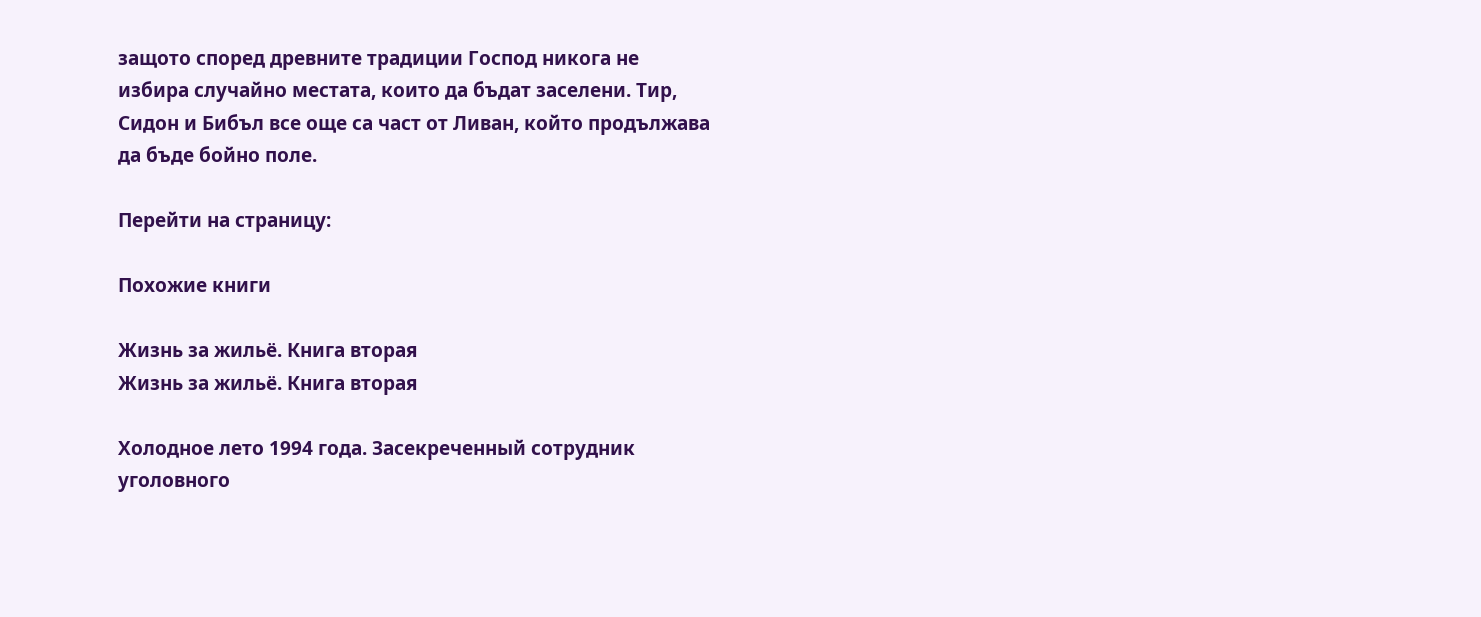защото според древните традиции Господ никога не избира случайно местата, които да бъдат заселени. Тир, Сидон и Бибъл все още са част от Ливан, който продължава да бъде бойно поле.

Перейти на страницу:

Похожие книги

Жизнь за жильё. Книга вторая
Жизнь за жильё. Книга вторая

Холодное лето 1994 года. Засекреченный сотрудник уголовного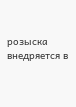розыска внедряется в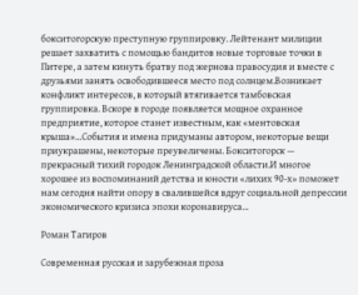бокситогорскую преступную группировку. Лейтенант милиции решает захватить с помощью бандитов новые торговые точки в Питере, а затем кинуть братву под жернова правосудия и вместе с друзьями занять освободившееся место под солнцем.Возникает конфликт интересов, в который втягивается тамбовская группировка. Вскоре в городе появляется мощное охранное предприятие, которое станет известным, как «ментовская крыша»…События и имена придуманы автором, некоторые вещи приукрашены, некоторые преувеличены. Бокситогорск — прекрасный тихий городок Ленинградской области.И многое хорошее из воспоминаний детства и юности «лихих 90-х» поможет нам сегодня найти опору в свалившейся вдруг социальной депрессии экономического кризиса эпохи коронавируса…

Роман Тагиров

Современная русская и зарубежная проза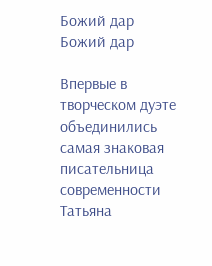Божий дар
Божий дар

Впервые в творческом дуэте объединились самая знаковая писательница современности Татьяна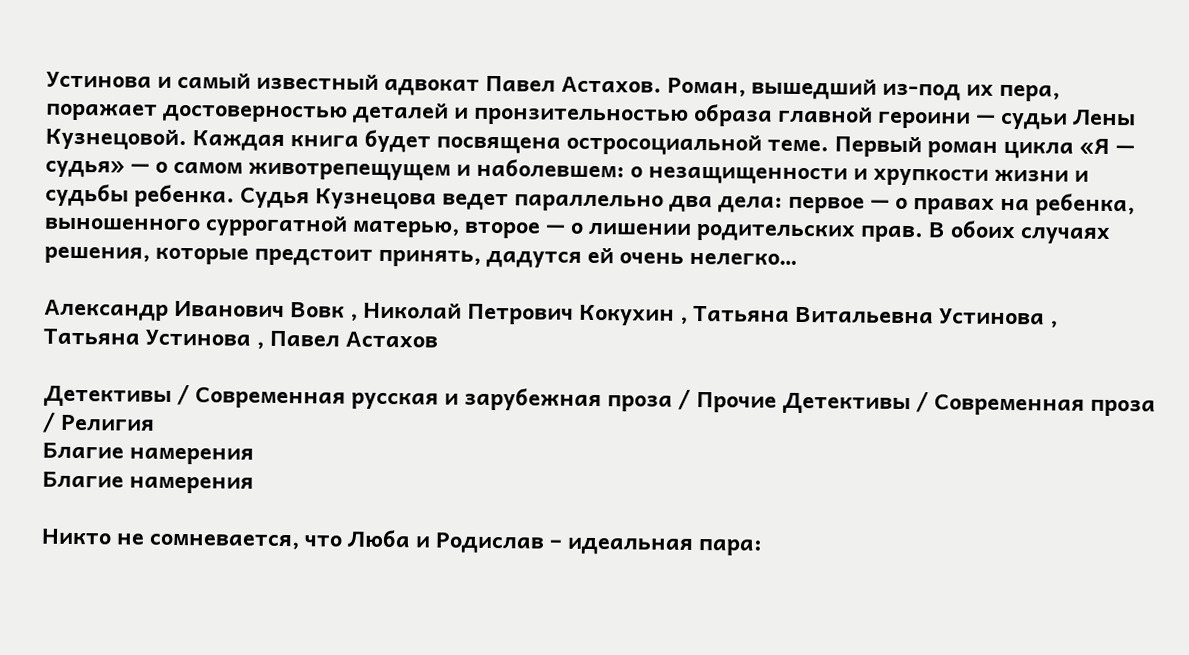Устинова и самый известный адвокат Павел Астахов. Роман, вышедший из-под их пера, поражает достоверностью деталей и пронзительностью образа главной героини — судьи Лены Кузнецовой. Каждая книга будет посвящена остросоциальной теме. Первый роман цикла «Я — судья» — о самом животрепещущем и наболевшем: о незащищенности и хрупкости жизни и судьбы ребенка. Судья Кузнецова ведет параллельно два дела: первое — о правах на ребенка, выношенного суррогатной матерью, второе — о лишении родительских прав. В обоих случаях решения, которые предстоит принять, дадутся ей очень нелегко…

Александр Иванович Вовк , Николай Петрович Кокухин , Татьяна Витальевна Устинова , Татьяна Устинова , Павел Астахов

Детективы / Современная русская и зарубежная проза / Прочие Детективы / Современная проза / Религия
Благие намерения
Благие намерения

Никто не сомневается, что Люба и Родислав – идеальная пара: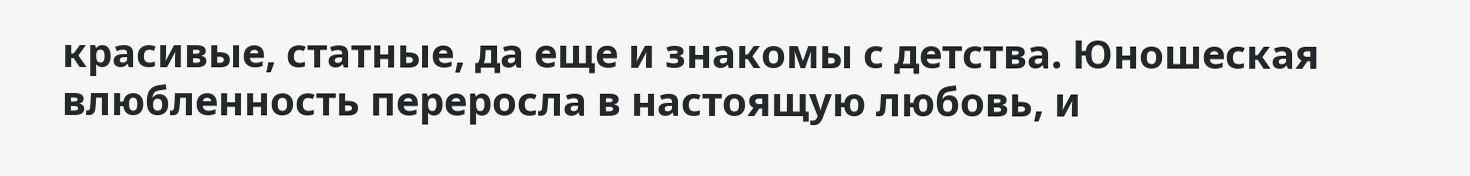красивые, статные, да еще и знакомы с детства. Юношеская влюбленность переросла в настоящую любовь, и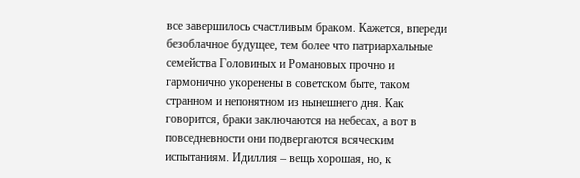все завершилось счастливым браком. Кажется, впереди безоблачное будущее, тем более что патриархальные семейства Головиных и Романовых прочно и гармонично укоренены в советском быте, таком странном и непонятном из нынешнего дня. Как говорится, браки заключаются на небесах, а вот в повседневности они подвергаются всяческим испытаниям. Идиллия – вещь хорошая, но, к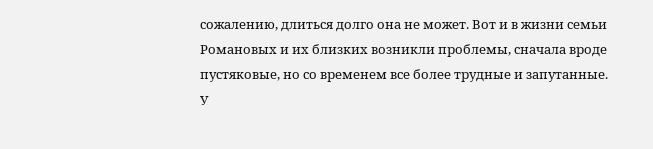сожалению, длиться долго она не может. Вот и в жизни семьи Романовых и их близких возникли проблемы, сначала вроде пустяковые, но со временем все более трудные и запутанные. У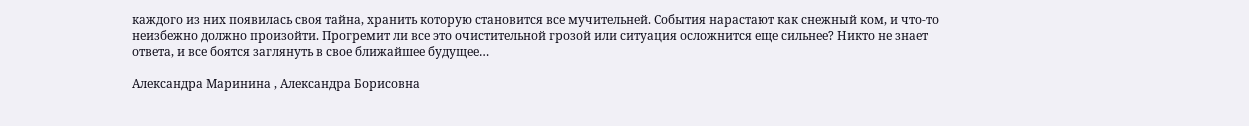каждого из них появилась своя тайна, хранить которую становится все мучительней. События нарастают как снежный ком, и что-то неизбежно должно произойти. Прогремит ли все это очистительной грозой или ситуация осложнится еще сильнее? Никто не знает ответа, и все боятся заглянуть в свое ближайшее будущее…

Александра Маринина , Александра Борисовна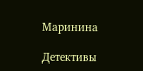Маринина

Детективы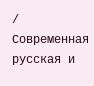/ Современная русская и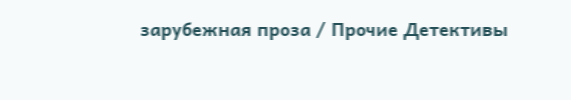зарубежная проза / Прочие Детективы